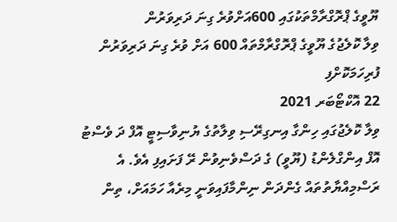ޔޫވީގެ ޕްރޮގްރާމްތަކުގައި 600އަށްވުރެ ގިނަ ދަރިވަރުން
ވިލާ ކޮލެޖުގެ ޔޫވީގެ ޕްރޮގްރާމްތައް 600 އަށް ވުރެ ގިނަ ދަރިވަރުން ފުރިހަމަކޮށްފި
22 އޮކްޓޯބަރ 2021
ވިލާ ކޮލެޖުގައި ހިންގާ އިނގިރޭސި ވިލާތުގެ ޔުނިވާސިޓީ އޮފް ދަ ވެސްޓު އޮފް އިންގްލެންޑު (ޔޫވީ) ގެ ދަސްވެނިވުން ރޭ ފަށައިފި އެވެ. އެ ރަސްމިއްޔާތުތައް ގެންދަން ނިންމާފައިވަނީ މިރެއާ ހަމައަށް، ތިން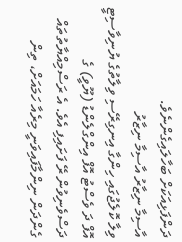ދަންފަޅިއަކަށް ބަހާލައިގެންނެވެ.
އާސިމާ ނިޒާރު އާސިމާ ނިޒާރު
ވިލާ ކޮލެޖުގައި ހިންގާ އިނގިރޭސި ވިލާތުގެ ޔުނިވާސިޓީ އޮފް ދަ ވެސްޓު އޮފް އިންގްލެންޑު (ޔޫވީ) ގެ ދަސްވެނިވުން ރޭ ފަށައިފި އެވެ. އެ ރަސްމިއްޔާތުތައް ގެންދަން ނިންމާފައިވަނީ މިރެއާ ހަމައަށް، ތިން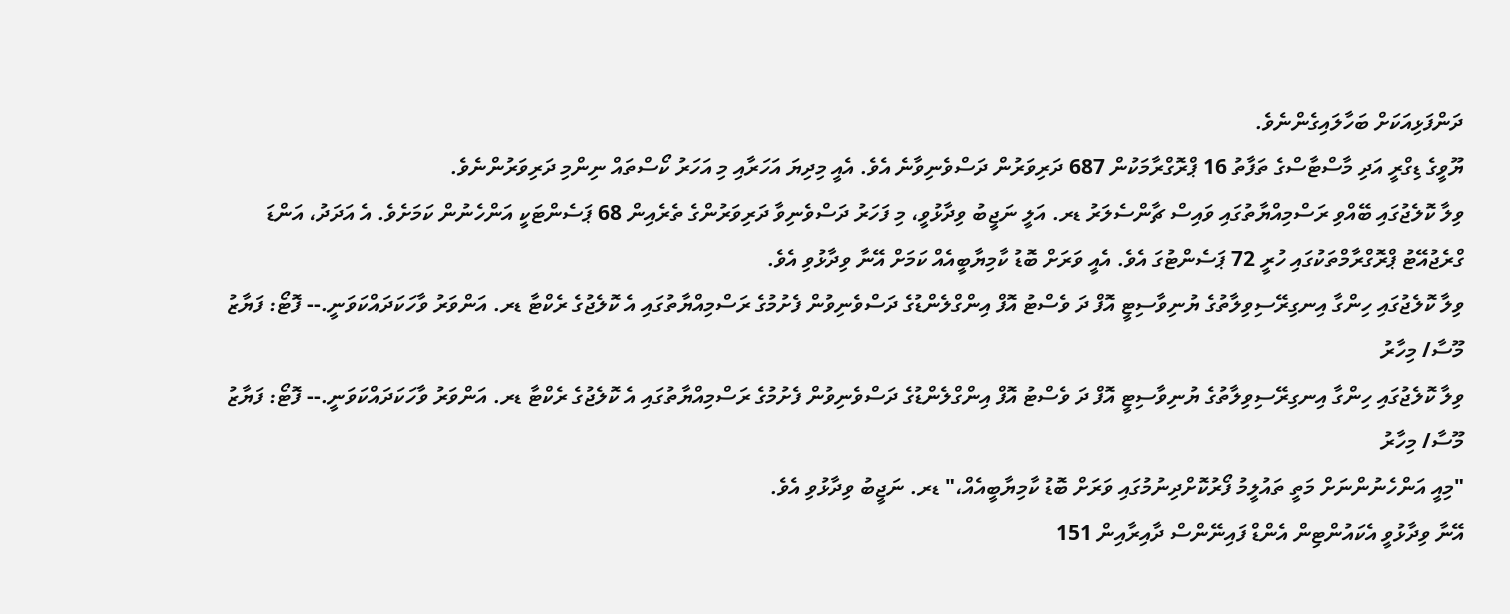ދަންފަޅިއަކަށް ބަހާލައިގެންނެވެ.
ޔޫވީގެ ޑިގްރީ އަދި މާސްޓާސްގެ ތަފާތު 16 ޕްރޮގްރާމަކުން 687 ދަރިވަރުން ދަސްވެނިވާނެ އެވެ. އެއީ މިދިޔަ އަހަރާއި މި އަހަރު ކޯސްތައް ނިންމި ދަރިވަރުންނެވެ.
ވިލާ ކޮލެޖުގައި ބޭއްވި ރަސްމިއްޔާތުގައި ވައިސް ޗާންސެލަރު ޑރ. އަލީ ނަޖީބު ވިދާޅުވީ، މި ފަހަރު ދަސްވެނިވާ ދަރިވަރުންގެ ތެރެއިން 68 ޕަސެންޓަކީ އަންހެނުން ކަމަށެވެ. އެ އަދަދު، އަންޑަ ގްރެޖުއޭޓު ޕްރޮގްރާމްތަކުގައި ހުރީ 72 ޕަސެންޓުގަ އެވެ. އެއީ ވަރަށް ބޮޑު ކާމިޔާބީއެއް ކަމަށް އޭނާ ވިދާޅުވި އެވެ.
ވިލާ ކޮލެޖުގައި ހިންގާ އިނގިރޭސިވިލާތުގެ ޔުނިވާސިޓީ އޮފް ދަ ވެސްޓު އޮފް އިންގްލެންޑުގެ ދަސްވެނިވުން ފެށުމުގެ ރަސްމިއްޔާތުގައި އެ ކޮލެޖުގެ ރެކްޓާ ޑރ. އަންވަރު ވާހަކަދައްކަވަނީ.-- ފޮޓޯ: ފަޔާޒު މޫސާ/ މިހާރު
ވިލާ ކޮލެޖުގައި ހިންގާ އިނގިރޭސިވިލާތުގެ ޔުނިވާސިޓީ އޮފް ދަ ވެސްޓު އޮފް އިންގްލެންޑުގެ ދަސްވެނިވުން ފެށުމުގެ ރަސްމިއްޔާތުގައި އެ ކޮލެޖުގެ ރެކްޓާ ޑރ. އަންވަރު ވާހަކަދައްކަވަނީ.-- ފޮޓޯ: ފަޔާޒު މޫސާ/ މިހާރު
"މިއީ އަންހެނުންނަށް މަތީ ތައުލީމު ފޯރުކޮށްދިނުމުގައި ވަރަށް ބޮޑު ކާމިޔާބީއެއް،" ޑރ. ނަޖީބު ވިދާޅުވި އެވެ.
އޭނާ ވިދާޅުވީ އެކައުންޓިން އެންޑް ފައިނޭންސް ދާއިރާއިން 151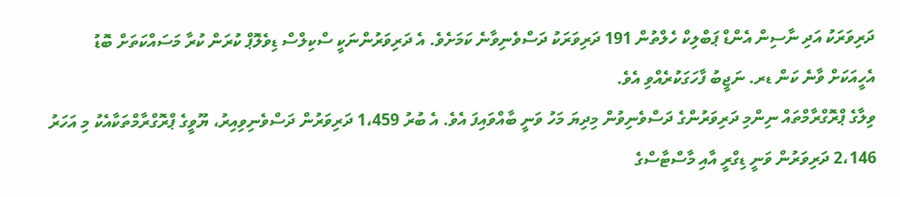ދަރިވަރަކު އަދި ނާސިން އެންޑް ޕަބްލިކް ހެލްތުން 191 ދަރިވަރަކު ދަސްވެނިވާނެ ކަމަށެވެ. އެ ދަރިވަރުންނަކީ ސްކިލްސް ޑިވެލޮޕް ކުރަން ކުރާ މަސައްކަތަށް ބޮޑު އެހީއަކަށް ވާނެ ކަން ޑރ. ނަޖީބު ފާހަގަކުރެއްވި އެވެ.
ވިލާގެ ޕްރޮގްރާމްތައް ނިންމި ދަރިވަރުންގެ ދަސްވެނިވުން މިދިޔަ މަހު ވަނީ ބާއްވައިފަ އެވެ. އެ ބުރު 1،459 ދަރިވަރުން ދަސްވެނިވިއިރު، ޔޫވީގެ ޕްރޮގްރާމްތަކާއެކު މި އަހަރު 2،146 ދަރިވަރުން ވަނީ ޑިގްރީ އާއި މާސްޓާސްގެ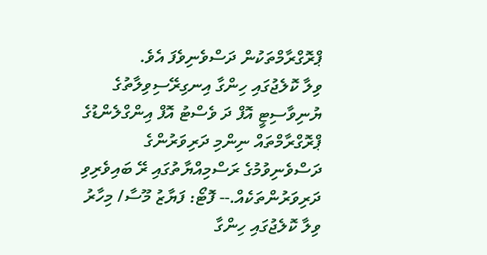ޕްރޮގްރާމްތަކުން ދަސްވެނިވެފަ އެވެ.
ވިލާ ކޮލެޖުގައި ހިންގާ އިނގިރޭސިވިލާތުގެ ޔުނިވާސިޓީ އޮފް ދަ ވެސްޓު އޮފް އިންގްލެންޑުގެ ޕްރޮގްރާމްތައް ނިންމި ދަރިވަރުންގެ ދަސްވެނިވުމުގެ ރަސްމިއްޔާތުގައި ރޭ ބައިވެރިވި ދަރިވަރުންތަކެއް.-- ފޮޓޯ: ފަޔާޒު މޫސާ/ މިހާރު
ވިލާ ކޮލެޖުގައި ހިންގާ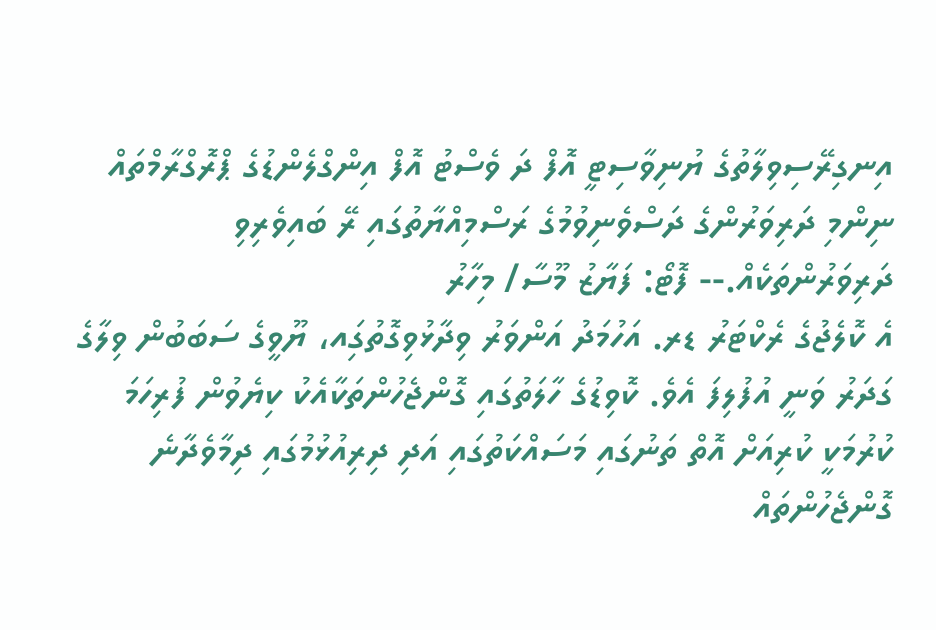އިނގިރޭސިވިލާތުގެ ޔުނިވާސިޓީ އޮފް ދަ ވެސްޓު އޮފް އިންގްލެންޑުގެ ޕްރޮގްރާމްތައް ނިންމި ދަރިވަރުންގެ ދަސްވެނިވުމުގެ ރަސްމިއްޔާތުގައި ރޭ ބައިވެރިވި ދަރިވަރުންތަކެއް.-- ފޮޓޯ: ފަޔާޒު މޫސާ/ މިހާރު
އެ ކޮލެޖުގެ ރެކްޓަރު ޑރ. އަހުމަދު އަންވަރު ވިދާޅުވިގޮތުގަިއ، ޔޫވީގެ ސަބަބުން ވިލާގެ ގަދަރު ވަނީ އުފުލިފަ އެވެ. ކޮވިޑުގެ ހާލަތުގައި ގޮންޖެހުންތަކާއެކު ކިޔެވުން ފުރިހަމަ ކުރުމަކީ ކުރިއަށް އޮތް ތަނުގައި މަސައްކަތުގައި އަދި ދިރިއުޅުމުގައި ދިމާވެދާނެ ގޮންޖެހުންތައް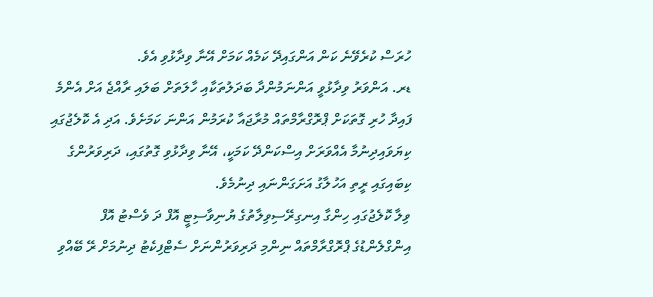ހުރަސް ކުރެވޭނެ ކަން އަންގައިދޭ ކަމެއް ކަމަށް އޭނާ ވިދާޅުވި އެވެ.
ޑރ. އަންވަރު ވިދާޅުވީ އަންނަމުންދާ ބަދަލުތަކާއި ހާލަތަށް ބަލައި ރާއްޖެ އަށް އެންމެ ފައިދާ ހުރި ގޮތަކަށް ޕްރޮގްރާމްތައް މުރާޖައާ ކުރަމުން އަންނަ ކަމަށެވެ. އަދި އެ ކޮލެޖުގައި ކިޔަވައިދިނުމާ އެއްވަރަށް އިސްކަންދޭ ކަމަކީ، އޭނާ ވިދާޅުވި ގޮތުގައި، ދަރިވަރުންގެ ކިބައިގައި ރީތި އަހުލާގު އަށަގަންނައި ދިނުމެވެ.
ވިލާ ކޮލެޖުގައި ހިންގާ އިނގިރޭސިވިލާތުގެ ޔުނިވާސިޓީ އޮފް ދަ ވެސްޓު އޮފް އިންގްލެންޑުގެ ޕްރޮގްރާމްތައް ނިންމި ދަރިވަރުންނަށް ސެޓްފިކެޓު ދިނުމަށް ރޭ ބޭއްވި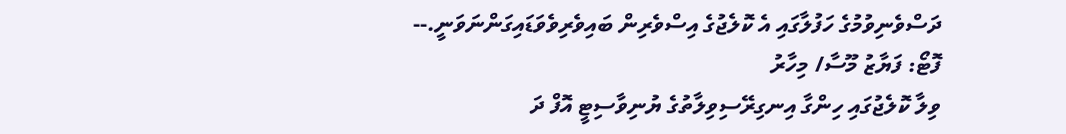ދަސްވެނިވުމުގެ ހަފުލާގައި އެ ކޮލެޖުގެ އިސްވެރިން ބައިވެރިވެވަޑައިގަންނަވަނީ.-- ފޮޓޯ: ފަޔާޒު މޫސާ/ މިހާރު
ވިލާ ކޮލެޖުގައި ހިންގާ އިނގިރޭސިވިލާތުގެ ޔުނިވާސިޓީ އޮފް ދަ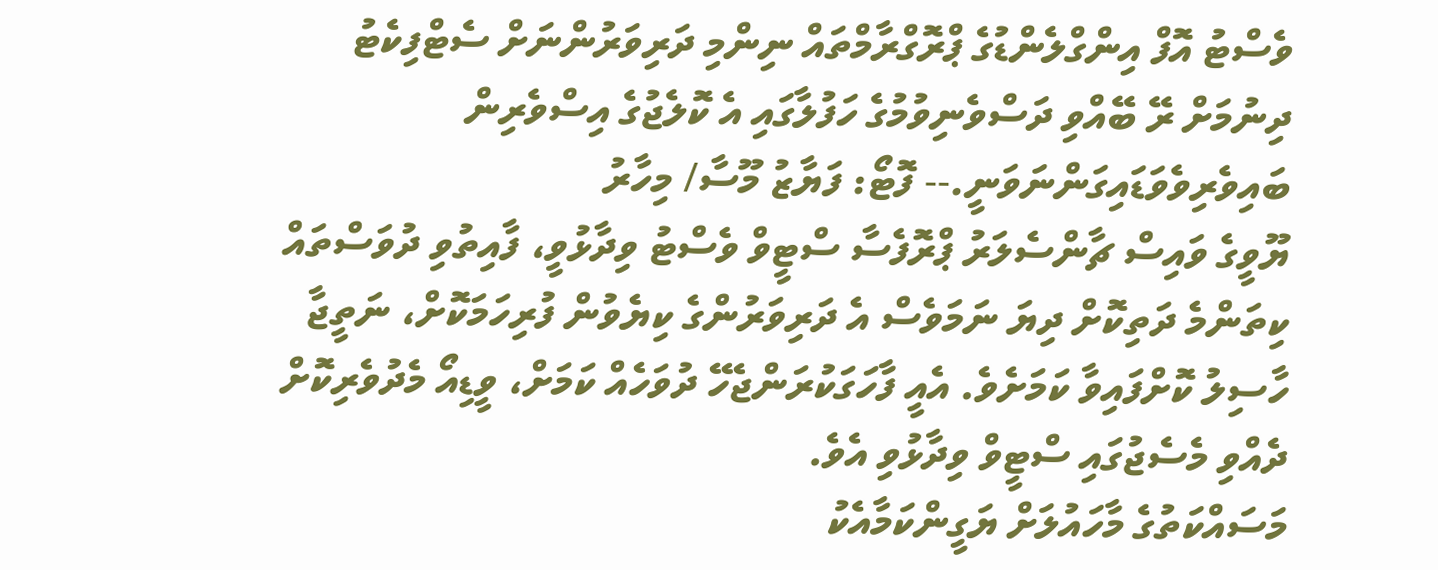ވެސްޓު އޮފް އިންގްލެންޑުގެ ޕްރޮގްރާމްތައް ނިންމި ދަރިވަރުންނަށް ސެޓްފިކެޓު ދިނުމަށް ރޭ ބޭއްވި ދަސްވެނިވުމުގެ ހަފުލާގައި އެ ކޮލެޖުގެ އިސްވެރިން ބައިވެރިވެވަޑައިގަންނަވަނީ.-- ފޮޓޯ: ފަޔާޒު މޫސާ/ މިހާރު
ޔޫވީގެ ވައިސް ޗާންސެލަރު ޕްރޮފެސާ ސްޓީވް ވެސްޓު ވިދާޅުވީ، ފާއިތުވި ދުވަސްތައް ކިތަންމެ ދަތިކޮށް ދިޔަ ނަމަވެސް އެ ދަރިވަރުންގެ ކިޔެވުން ފުރިހަމަކޮށް، ނަތީޖާ ހާސިލު ކޮށްފައިވާ ކަމަށެވެ. އެއީ ފާހަގަކުރަންޖެހޭ ދުވަހެއް ކަމަށް، ވީޑިއޯ މެދުވެރިކޮށް ދެއްވި މެސެޖުގައި ސްޓީވް ވިދާޅުވި އެވެ.
މަސައްކަތުގެ މާހައުލަށް ޔަގީންކަމާއެކު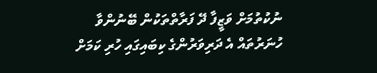ނުކުތުމަށް ވަޒީފާ ދޭ ފަރާތްތަކުން ބޭނުންވާ ހުނަރުތައް އެ ދަރިވަރުންގެ ކިބައިގައި ހުރި ކަމަށް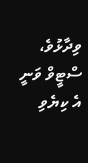ވިދާޅުވެ، ސްޓީވް ވަނީ އެ ކިޔެވި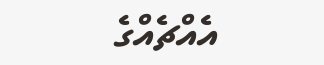އެއްޗެއްގެ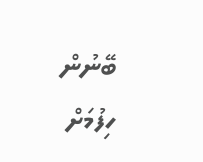ބޭނުން ހިފުމަށް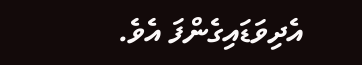އެދިވަޑައިގެންފަ އެވެ.